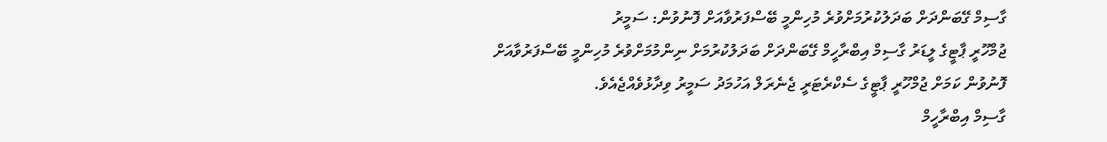ގާސިމް ގޭބަންދަށް ބަދަލުކުރުމަށްވުރެ މުހިންމީ ބޭސްފަރުވާއަށް ފޮނުވުން: ސަމީރު
ޖުމްހޫރީ ޕާޓީގެ ލީޑަރު ގާސިމް އިބްރާހީމް ގޭބަންދަށް ބަދަލުކުރުމަށް ނިންމުމަށްވުރެ މުހިންމީ ބޭސްފަރުވާއަށް ފޮނުވުން ކަމަށް ޖުމްހޫރީ ޕާޓީގެ ސެކްރެޓަރީ ޖެނެރަލް އަހުމަދު ސަމީރު ވިދާޅުވެއްޖެއެވެ.
ގާސިމް އިބްރާހީމް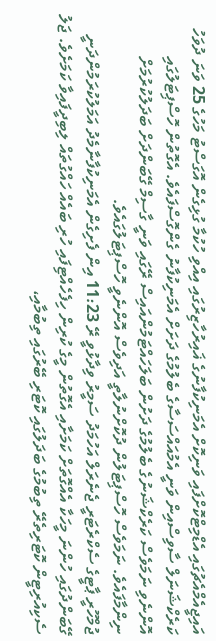އައިޖީއެމްއެޗުގައި އެޑްމިޓްކޮށްފައި ވަނިކޮށް އެމަނިކުފާނުގެ ޣައިރުހާޒިރުގައި އިއްވި ހުކުމާ ގުޅިގެން އޮގަސްޓު މަހުގެ 25 ވަނަ ދުވަހު ކަރެކްޝަނަލް ސާވިސްއިން ވަނީ އެމުއައްސަސާގެ ބެލުމުގެ ދަށަށް އެމަނިކުފާނު ގެންގޮސްފައެވެ. އެގޮތުން ހޮސްޕިޓަލުގައި އޮންނެވި ނަމަވެސް ކަރެކްޝަނުގެ ބެލުމުގެ ދަށުން ބަލަހައްޓަމުންއައިސް ރޭގައި ވަނީ ގާސިމް ގޭބަންދަށް ބަދަލުކުރުމަށް ނިންމާފައެވެ. ނަމަވެސް ހޮސްޕިޓަލުން ދުކޮށްނުލާތީ އަދިވެސް އޮންނެވީ ހޮސްޕިޓަލުގައެވެ.
ޖުމްހޫރީ ޕާޓީގެ ސެކްރެޓަރީ ޖެނެރަލް އަހުމަދު ސަމީރު ވިދާޅުވީ ރޭ 11:23 އިން ފެށިގެން އެމަނިކުފާނާމެދު އަމަލުކުރަމުންދަނީ ގޭބަންދުގައި ހުންނަ މީހަކާ އެއްގޮތަށް ކަމަށާއި އެގޮތުން މީގެ ކުރިން ހިފެހެއްޓިފައި ހުރި ބައެއް ހައްގުތައް ލިބިދީފައިވާ ކަމަށެވެ. ޖަލު ސެކިއުރިޓީން ކޮޓަރިތެރޭ ތިބުމުގެ ބަދަލުގައި ކޮޓަރި ބޭރުގައި ތިބުމާއި،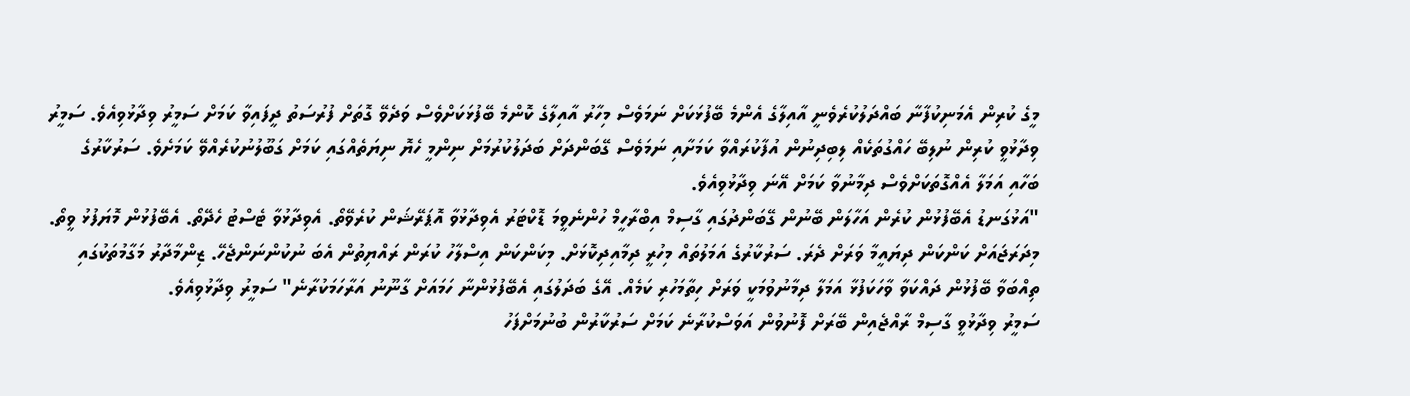މީގެ ކުރިން އެމަނިކުފާނާ ބައްދަލުކުރެވެނީ އާއިލާގެ އެންމެ ބޭފުޅަކަށް ނަމަވެސް މިހާރު އާއިލާގެ ކޮންމެ ބޭފުޅަކަށްވެސް ވަދެވޭ ގޮތަށް ފުރުސަތު ދީފައިވާ ކަމަށް ސަމީރު ވިދާޅުވިއެވެ. ސަމީރު ވިދާޅުވީ ކުރިން ނުލިބޭ ހައްގުތަކެއް ލިބިދިނުން އުފާކުރައްވާ ކަމަށާއި ނަމަވެސް ގޭބަންދަށް ބަދަލުކުރުމަށް ނިންމީ ހެޔޮ ނިޔަތެއްގައި ކަމަށް ގަބޫލުނުކުރެއްވޭ ކަމަށެވެ. ސަރުކާރުގެ ބަހާއި އަމަލާ އެއްގޮތަކަށްވެސް ދިމާނުވާ ކަމަށް އޭނަ ވިދާޅުވިއެވެ.
"އަޅުގަނޑު އެބޭފުޅުން ކުރެން އަހާލަން ބޭނުން ގޭބަންދުގައި ގާސިމް އިބްރާހީމް ހުންނެވީމަ ޑޮކްޓަރު އެވިދާޅުވާ އޮޕަރޭޝަން ކުރެވޭތޯ. އެވިދާޅުވާ ޓެސްޓު ހެދޭތޯ. އެބޭފުޅުން މޮޔަފުޅު ވީތޯ. މިދަރަޖައަށް ކަންކަން ދިޔައީމާ ވަރަށް ދެރަ. ސަރުކާރުގެ އަމަލުތައް މިހުރީ ދިމާއިދިކޮޅަށް. މިކަންކަން އިސްލާހު ކުރަން ރައްޔިތުން އެބަ ނުކުންނަންޖެހޭ. ޒިންމާދާރު މަގާމުތަކުގައި ތިއްބަވާ ބޭފުޅުން ދައްކަވާ ވާހަކަފުޅާ އަމަލާ ދިމާނުވުމަކީ ވަރަށް ހިތާމަހުރި ކަމެއް. އޭގެ ބަދަލުގައި އެބޭފުޅުންނާ ހަމައަށް ގާނޫނު އަރާހަމަކުރާނެ" ސަމީރު ވިދާޅުވިއެވެ.
ސަމީރު ވިދާޅުވީ ގާސިމް ރާއްޖެއިން ބޭރަށް ފޮނުވުން އަވަސްކުރާނެ ކަމަށް ސަރުކާރުން ބުނުމަށްފަހު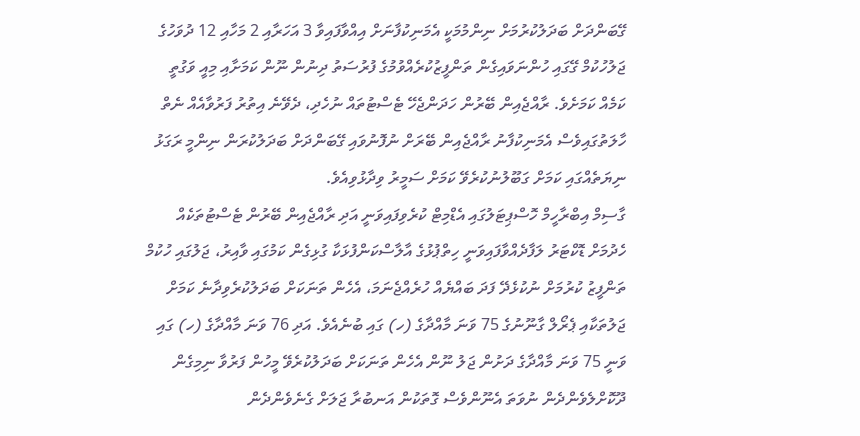ގޭބަންދަށް ބަދަލުކުރުމަށް ނިންމުމަކީ އެމަނިކުފާނަށް އިއްވާފައިވާ 3 އަހަރާއި 2 މަހާއި 12 ދުވަހުގެ ޖަލުހުކުމް ގޭގައި ހުންނަވައިގެން ތަންފީޒުކުރެއްވުމުގެ ފުރުސަތު ދިނުން ނޫން ކަމަށާއި މިއީ ވަގުތީ ކަމެއް ކަމަށެވެ. ރާއްޖެއިން ބޭރުން ހަދަންޖެހޭ ޓެސްޓުތައް ނުހެދި، ދެވޭނެ އިތުރު ފަރުވާއެއް ނެތް ހާލަތުގައިވެސް އެމަނިކުފާނު ރާއްޖެއިން ބޭރަށް ނުފޮނުވައި ގޭބަންދަށް ބަދަލުކުރަން ނިންމީ ރަގަޅު ނިޔަތެއްގައި ކަމަށް ގަބޫލުނުކުރެވޭ ކަމަށް ސަމީރު ވިދާޅުވިއެވެ.
ގާސިމް އިބްރާހީމް ހޮސްޕިޓަލުގައި އެޑްމިޓް ކުރެވިފައިވަނީ އަދި ރާއްޖެއިން ބޭރުން ޓެސްޓުތަކެއް ހެދުމަށް ޑޮކްޓަރު ލަފާދެއްވާފައިވަނީ ހިތްޕުޅުގެ އާލާސްކަންފުޅަކާ ގުޅިގެން ކަމުގައި ވާއިރު، ޖަލުގައި ހުކުމް ތަންފީޒު ކުރުމަށް ނުކުޅެދޭ ފަދަ ބައްޔެއް ހުރެއްޖެނަމަ، އެހެން ތަނަކަށް ބަދަލުކުރެވިދާނެ ކަމަށް ޖަލުތަކާއި ޕެރޯލް ގާނޫނުގެ 75 ވަނަ މާއްދާގެ (ހ) ގައި ބުނެއެވެ. އަދި 76 ވަނަ މާއްދާގެ (ހ) ގައި ވަނީ 75 ވަނަ މާއްދާގެ ދަށުން ޖަލު ނޫން އެހެން ތަނަކަށް ބަދަލުކުރެވޭ މީހުން ފަރުވާ ނިމިގެން ދޫކޮށްލެވެންދެން ނުވަތަ އެނޫންވެސް ގޮތަކުން އަނބުރާ ޖަލަށް ގެނެވެންދެން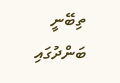ތިބޭނީ ބަންދުގައި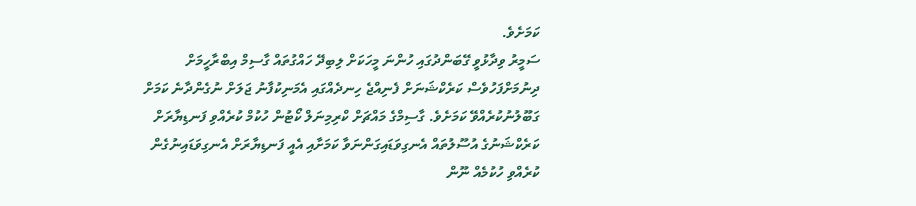ކަމަށެވެ.
ސަމީރު ވިދާޅުވީ ގޭބަންދުގައި ހުންނަ މީހަކަށް ލިބިދޭ ހައްގުތައް ގާސިމް އިބްރާހީމަށް ދިނުމަށްފަހުވެސް ކަރެކްޝަނަށް ފެނިއްޖެ ހިނދެއްގައި އެމަނިކުފާނު ޖަލަށް ނުގެންދާނެ ކަމަށް ގަބޫލުނުކުރެއްވޭ ކަމަށެވެ. ގާސިމްގެ މައްޗަށް ކްރިމިނަލް ކޯޓުން ހުކުމް ކުރެއްވި ފަނޑިޔާރަށް ކަރެކްޝަނުގެ އުސޫލުތައް އެނގިވަޑައިގަންނަވާ ކަމަށާއި އެއީ ފަނޑިޔާރަށް އެނގިވަޑައިނުގެން ކުރެއްވި ހުކުމެއް ނޫން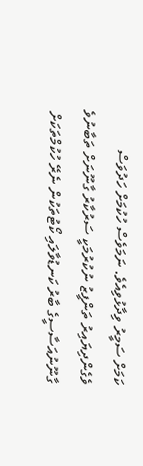ކަމަށް ސަމީރު ވިދާޅުވިއެވެ. ނަމަވެސް ހުކުމަށް ހަދުވަސް ވެގެންދިޔައިރު ތަންފީޒު ނުކުރުމަކީ ސަރުކާރު ގާނޫނަށް ތަބާނުވެ ގާނޫނުއަސާސީގެ ބާރު ކަނޑުވާލައި ކޯޓުތަކުން ނެރޭ ހުކުމްތަކަށް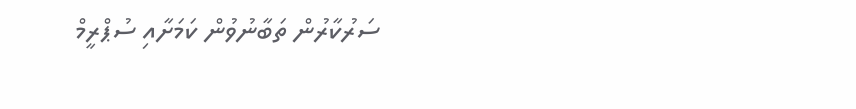ސަރުކާރުން ތަބާނުވުން ކަމަށާއި ސުޕްރީމް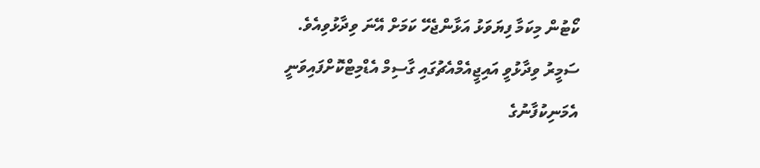ކޯޓުން މިކަމާ ފިޔަވަޅު އަޅާންޖެހޭ ކަމަށް އޭނަ ވިދާޅުވިއެވެ.
ސަމީރު ވިދާޅުވީ އައިޖީއެމްއެޗުގައި ގާސިމް އެޑްމިޓްކޮށްފައިވަނީ އެމަނިކުފާނުގެ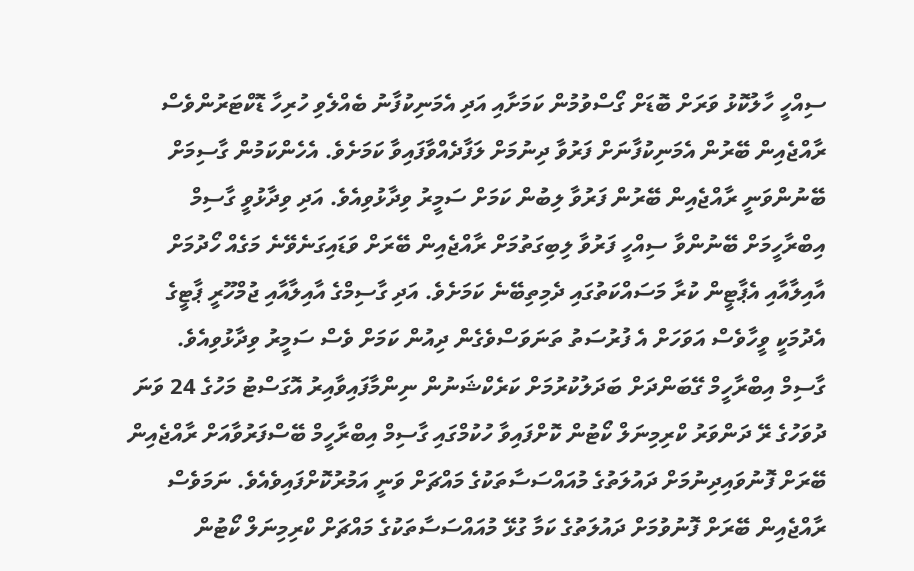ސިއްހީ ހާލުކޮޅު ވަރަށް ބޮޑަށް ގޯސްވުމުން ކަމަށާއި އަދި އެމަނިކުފާނު ބެއްލެވި ހުރިހާ ޑޮކްޓަރުންވެސް ރާއްޖެއިން ބޭރުން އެމަނިކުފާނަށް ފަރުވާ ދިނުމަށް ލަފާދެއްވާފައިވާ ކަމަށެވެ. އެހެންކަމުން ގާސިމަށް ބޭނުންވަނީ ރާއްޖެއިން ބޭރުން ފަރުވާ ލިބުން ކަމަށް ސަމީރު ވިދާޅުވިއެވެ. އަދި ވިދާޅުވީ ގާސިމް އިބްރާހީމަށް ބޭނުންވާ ސިއްހީ ފަރުވާ ލިބިގަތުމަށް ރާއްޖެއިން ބޭރަށް ވަޑައިގަނެވޭނެ މަގެއް ހޯދުމަށް އާއިލާއާއި އެޕާޓީން ކުރާ މަސައްކަތުގައި ދެމިތިބޭނެ ކަމަށެވެ. އަދި ގާސިމްގެ އާއިލާއާއި ޖުމްހޫރީ ޕާޓީގެ އެދުމަކީ ވީހާވެސް އަވަހަށް އެ ފުރުސަތު ތަނަވަސްވެގެން ދިއުން ކަމަށް ވެސް ސަމީރު ވިދާޅުވިއެވެ.
ގާސިމް އިބްރާހީމް ގޭބަންދަށް ބަދަލުކުރުމަށް ކަރެކްޝަނުން ނިންމާފައިވާއިރު އޮގަސްޓު މަހުގެ 24 ވަނަ ދުވަހުގެ ރޭ ދަންވަރު ކްރިމިނަލް ކޯޓުން ކޮށްފައިވާ ހުކުމްގައި ގާސިމް އިބްރާހީމް ބޭސްފަރުވާއަށް ރާއްޖެއިން ބޭރަށް ފޮނުވައިދިނުމަށް ދައުލަތުގެ މުއައްސަސާތަކުގެ މައްޗަށް ވަނީ އަމުރުކޮށްފައިވެއެވެ. ނަމަވެސް ރާއްޖެއިން ބޭރަށް ފޮނުވުމަށް ދައުލަތުގެ ކަމާ ގުޅޭ މުއައްސަސާތަކުގެ މައްޗަށް ކްރިމިނަލް ކޯޓުން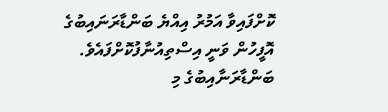ކޮށްފައިވާ އަމުރު އިއްޔެ ބަންޑާރަނައިބުގެ އޮފީހުން ވަނީ އިސްތިއުނާފުކޮށްފައެވެ. ބަންޑާރަނާއިބުގެ މި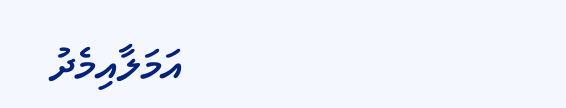އަމަލާއިމެދު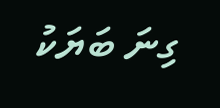ގިނަ ބަޔަކު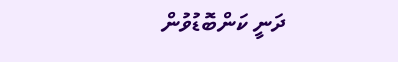ދަނީ ކަންބޮޑުވުން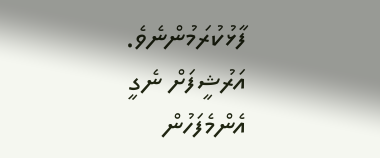ފާޅުކުރަމުންނެވެ.
އަރުޝީފަށް ނެގީ
އެންމެފަހުން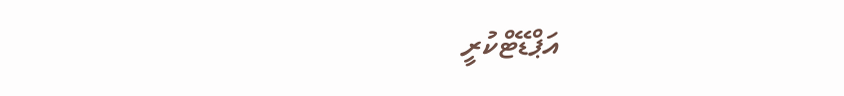އަޕްޑޭޓްކުރީ